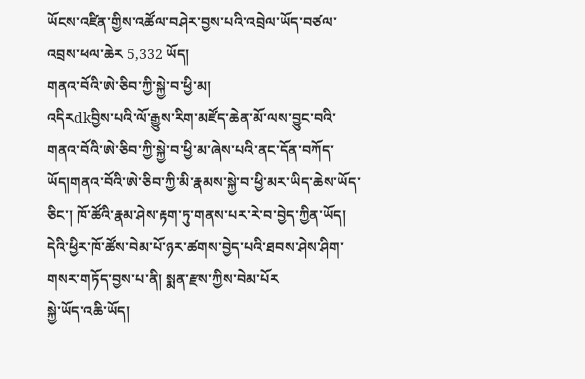ཡོངས་འཛིན་གྱིས་འཚོལ་བཤེར་བྱས་པའི་འབྲེལ་ཡོད་བཙལ་འབྲས་ཕལ་ཆེར 5,332 ཡོད།
གནའ་བོའི་ཨེ་ཅིབ་ཀྱི་སྐྱེ་བ་ཕྱི་མ།
འདིརdkབྱིས་པའི་ལོ་རྒྱུས་རིག་མཛོད་ཆེན་མོ་ལས་བྱུང་བའི་གནའ་བོའི་ཨེ་ཅིབ་ཀྱི་སྐྱེ་བ་ཕྱི་མ་ཞེས་པའི་ནང་དོན་བཀོད་ཡོད།གནའ་བོའི་ཨེ་ཅིབ་ཀྱི་མི་རྣམས་སྐྱེ་བ་ཕྱི་མར་ཡིད་ཆེས་ཡོད་ཅིང་། ཁོ་ཚོའི་རྣམ་ཤེས་རྟག་ཏུ་གནས་པར་རེ་བ་བྱེད་ཀྱིན་ཡོད། དེའི་ཕྱིར་ཁོ་ཚོས་བེམ་པོ་ཉར་ཚགས་བྱེད་པའི་ཐབས་ཤེས་ཤིག་གསར་གཏོད་བྱས་པ་ནི། སྨན་རྫས་ཀྱིས་བེམ་པོར
སྐྱེ་ཡོད་འཆི་ཡོད།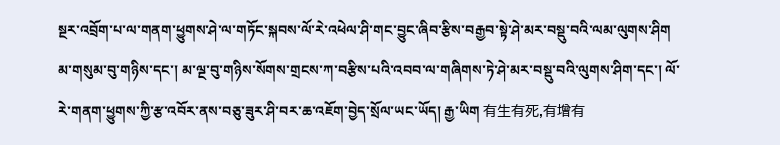སྔར་འབྲོག་པ་ལ་གནག་ཕྱུགས་ཤེ་ལ་གཏོང་སྐབས་ལོ་རེ་འཕེལ་ཤི་གང་བྱུང་ཞིབ་རྩིས་བརྒྱབ་སྟེ་ཤེ་མར་བསྡུ་བའི་ལམ་ལུགས་ཤིག མ་གསུམ་བུ་གཉིས་དང་། མ་ལྔ་བུ་གཉིས་སོགས་གྲངས་ཀ་བརྩིས་པའི་འབབ་ལ་གཞིགས་ཏེ་ཤེ་མར་བསྡུ་བའི་ལུགས་ཤིག་དང་། ལོ་རེ་གནག་ཕྱུགས་ཀྱི་རྩ་འབོར་ནས་བཅུ་ཟུར་ཤི་བར་ཆ་འཇོག་བྱེད་སྲོལ་ཡང་ཡོད། རྒྱ་ཡིག 有生有死,有增有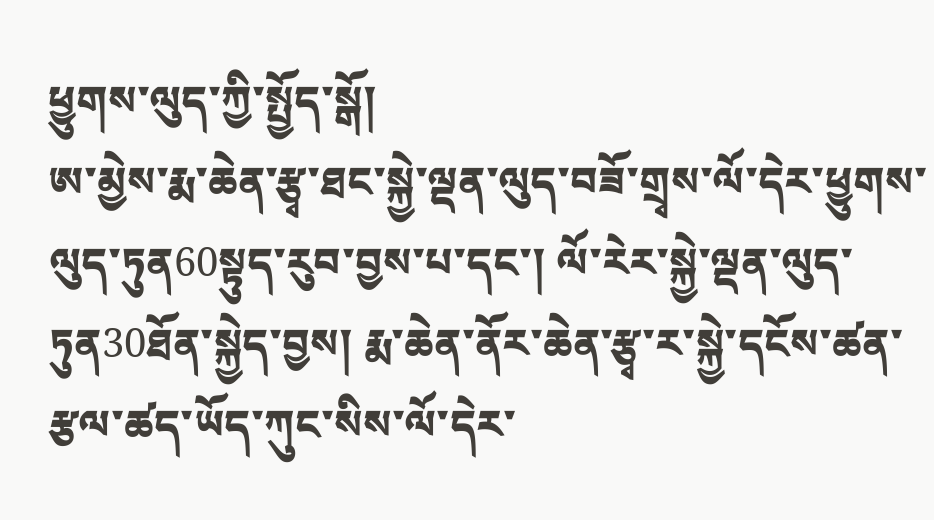ཕྱུགས་ལུད་ཀྱི་སྤྱོད་སྒོ།
ཨ་མྱེས་རྨ་ཆེན་རྩྭ་ཐང་སྐྱེ་ལྡན་ལུད་བཟོ་གྲྭས་ལོ་དེར་ཕྱུགས་ལུད་ཏུན60སྟུད་རུབ་བྱས་པ་དང་། ལོ་རེར་སྐྱེ་ལྡན་ལུད་ཏུན30ཐོན་སྐྱེད་བྱས། རྨ་ཆེན་ནོར་ཆེན་རྩྭ་ར་སྐྱེ་དངོས་ཚན་རྩལ་ཚད་ཡོད་ཀུང་སིས་ལོ་དེར་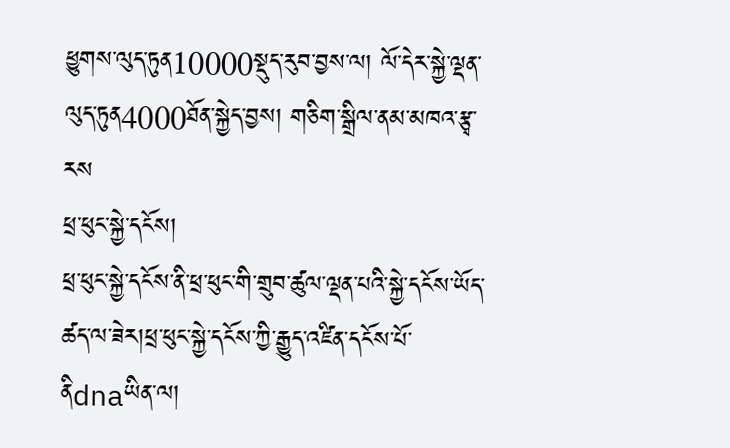ཕྱུགས་ལུད་ཏུན10000སྡུད་རུབ་བྱས་ལ། ལོ་དེར་སྐྱེ་ལྡན་ལུད་ཏུན4000ཐོན་སྐྱེད་བྱས། གཅིག་སྒྲིལ་ནམ་མཁའ་རྩྭ་རས
ཕྲ་ཕུང་སྐྱེ་དངོས།
ཕྲ་ཕུང་སྐྱེ་དངོས་ནི་ཕྲ་ཕུང་གི་གྲུབ་ཚུལ་ལྡན་པའི་སྐྱེ་དངོས་ཡོད་ཚད་ལ་ཟེར།ཕྲ་ཕུང་སྐྱེ་དངོས་ཀྱི་རྒྱུད་འཛིན་དངོས་པོ་ནིdnaཡིན་ལ།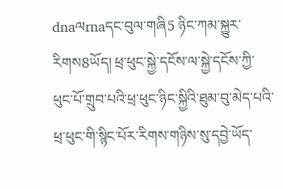dnaལrnaདང་བུལ་གཞི5 ཉིང་ཀམ་སྐྱུར་རིགས8ཡོད། ཕྲ་ཕུང་སྐྱེ་དངོས་ལ་སྐྱེ་དངོས་ཀྱི་ཕུང་པོ་གྲུབ་པའི་ཕྲ་ཕུང་ཉིང་སྐྱིའི་ཐུམ་བུ་མེད་པའི་ཕྲ་ཕུང་གི་སྙིང་པོར་རིགས་གཉིས་སུ་དབྱེ་ཡོད་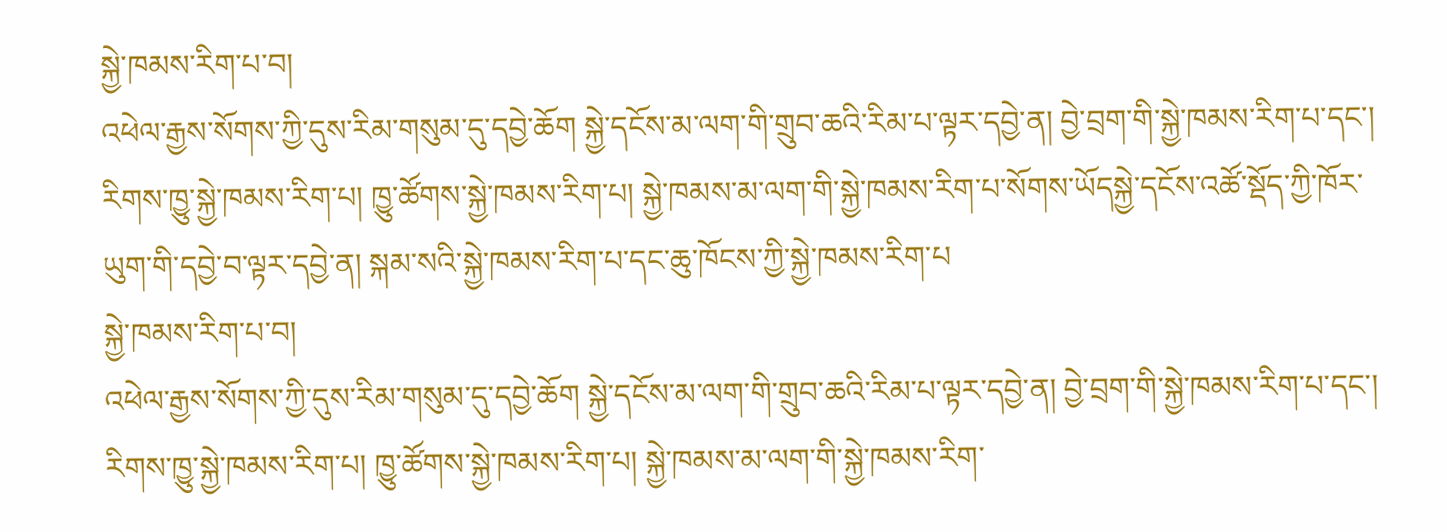སྐྱེ་ཁམས་རིག་པ་བ།
འཕེལ་རྒྱས་སོགས་ཀྱི་དུས་རིམ་གསུམ་དུ་དབྱེ་ཆོག སྐྱེ་དངོས་མ་ལག་གི་གྲུབ་ཆའི་རིམ་པ་ལྟར་དབྱེ་ན། བྱེ་བྲག་གི་སྐྱེ་ཁམས་རིག་པ་དང་། རིགས་ཁྱུ་སྐྱེ་ཁམས་རིག་པ། ཁྱུ་ཚོགས་སྐྱེ་ཁམས་རིག་པ། སྐྱེ་ཁམས་མ་ལག་གི་སྐྱེ་ཁམས་རིག་པ་སོགས་ཡོདསྐྱེ་དངོས་འཚོ་སྡོད་ཀྱི་ཁོར་ཡུག་གི་དབྱེ་བ་ལྟར་དབྱེ་ན། སྐམ་སའི་སྐྱེ་ཁམས་རིག་པ་དང་ཆུ་ཁོངས་ཀྱི་སྐྱེ་ཁམས་རིག་པ
སྐྱེ་ཁམས་རིག་པ་བ།
འཕེལ་རྒྱས་སོགས་ཀྱི་དུས་རིམ་གསུམ་དུ་དབྱེ་ཆོག སྐྱེ་དངོས་མ་ལག་གི་གྲུབ་ཆའི་རིམ་པ་ལྟར་དབྱེ་ན། བྱེ་བྲག་གི་སྐྱེ་ཁམས་རིག་པ་དང་། རིགས་ཁྱུ་སྐྱེ་ཁམས་རིག་པ། ཁྱུ་ཚོགས་སྐྱེ་ཁམས་རིག་པ། སྐྱེ་ཁམས་མ་ལག་གི་སྐྱེ་ཁམས་རིག་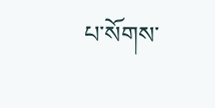པ་སོགས་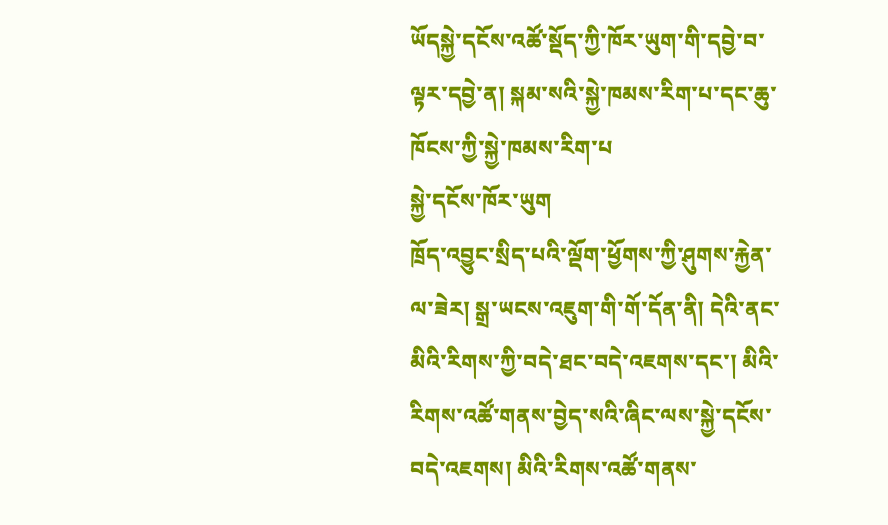ཡོདསྐྱེ་དངོས་འཚོ་སྡོད་ཀྱི་ཁོར་ཡུག་གི་དབྱེ་བ་ལྟར་དབྱེ་ན། སྐམ་སའི་སྐྱེ་ཁམས་རིག་པ་དང་ཆུ་ཁོངས་ཀྱི་སྐྱེ་ཁམས་རིག་པ
སྐྱེ་དངོས་ཁོར་ཡུག
ཁྲོད་འབྱུང་སྲིད་པའི་ལྡོག་ཕྱོགས་ཀྱི་ཤུགས་རྐྱེན་ལ་ཟེར། སྒྲ་ཡངས་འཇུག་གི་གོ་དོན་ནི། དེའི་ནང་མིའི་རིགས་ཀྱི་བདེ་ཐང་བདེ་འཇགས་དང་། མིའི་རིགས་འཚོ་གནས་བྱེད་སའི་ཞིང་ལས་སྐྱེ་དངོས་བདེ་འཇགས། མིའི་རིགས་འཚོ་གནས་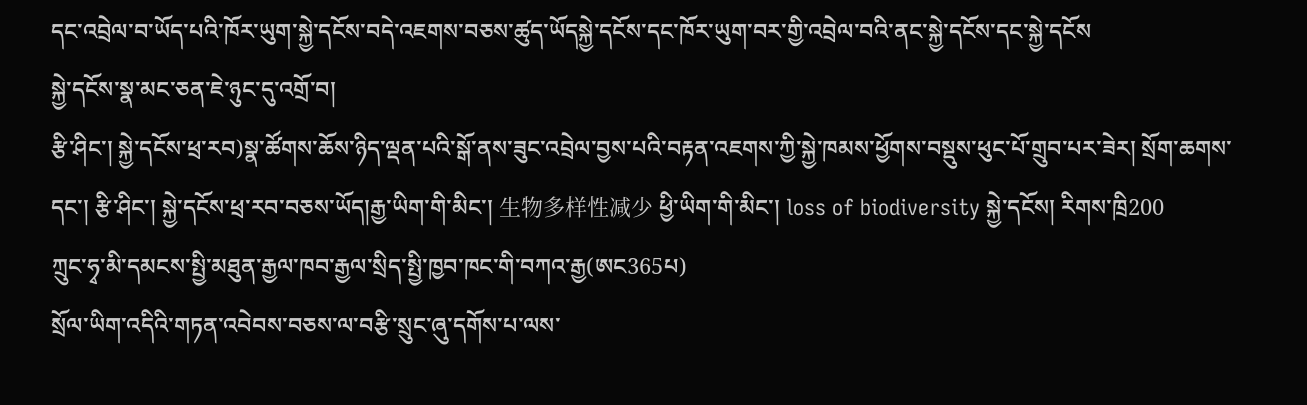དང་འབྲེལ་བ་ཡོད་པའི་ཁོར་ཡུག་སྐྱེ་དངོས་བདེ་འཇགས་བཅས་ཚུད་ཡོདསྐྱེ་དངོས་དང་ཁོར་ཡུག་བར་གྱི་འབྲེལ་བའི་ནང་སྐྱེ་དངོས་དང་སྐྱེ་དངོས
སྐྱེ་དངོས་སྣ་མང་ཅན་ཇེ་ཉུང་དུ་འགྲོ་བ།
རྩི་ཤིང་། སྐྱེ་དངོས་ཕྲ་རབ)སྣ་ཚོགས་ཆོས་ཉིད་ལྡན་པའི་སྒོ་ནས་ཟུང་འབྲེལ་བྱས་པའི་བརྟན་འཇགས་ཀྱི་སྐྱེ་ཁམས་ཕྱོགས་བསྡུས་ཕུང་པོ་གྲུབ་པར་ཟེར། སྲོག་ཆགས་དང་། རྩི་ཤིང་། སྐྱེ་དངོས་ཕྲ་རབ་བཅས་ཡོད།རྒྱ་ཡིག་གི་མིང་། 生物多样性减少 ཕྱི་ཡིག་གི་མིང་། loss of biodiversity སྐྱེ་དངོས། རིགས་ཁྲི200
ཀྲུང་ཧྭ་མི་དམངས་སྤྱི་མཐུན་རྒྱལ་ཁབ་རྒྱལ་སྲིད་སྤྱི་ཁྱབ་ཁང་གི་བཀའ་རྒྱ(ཨང365པ)
སྲོལ་ཡིག་འདིའི་གཏན་འབེབས་བཅས་ལ་བརྩི་སྲུང་ཞུ་དགོས་པ་ལས་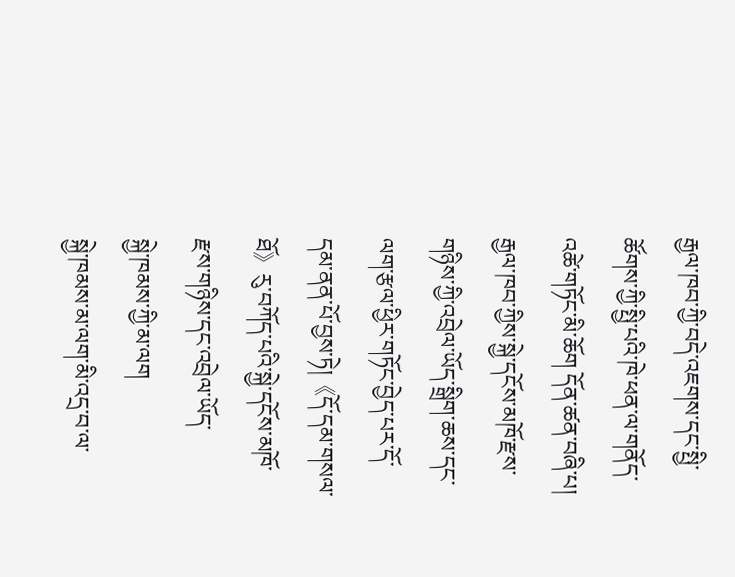རྒྱལ་ཁབ་ཀྱི་བདེ་འཇགས་དང་སྤྱི་ཚོགས་ཀྱི་སྤྱི་པའི་ཁེ་ཕན་ལ་གནོད་འཚེ་གཏོང་མི་ཆོག དོན་ཚན་བཞི་པ། རྒྱལ་ཁབ་ཀྱིས་སྐྱེ་དངོས་མཁོ་རྫས་གཉིས་ཀྱི་འབྲེལ་ཡོད་སྒྲིག་ཆས་དང་ལག་རྩལ་ཕྱིར་གཏོང་བྱེད་པར་དོ་དམ་ནན་པོ་བྱས་ཏེ།《དོ་དམ་གསལ་ཐོ》རུ་བཀོད་པའི་སྐྱེ་དངོས་མཁོ་རྫས་གཉིས་དང་འབྲེལ་ཡོད་
སྐྱེ་ཁམས་ཀྱི་མ་ལག
སྐྱེ་ཁམས་མ་ལག་མི་འདྲ་བ་ལ་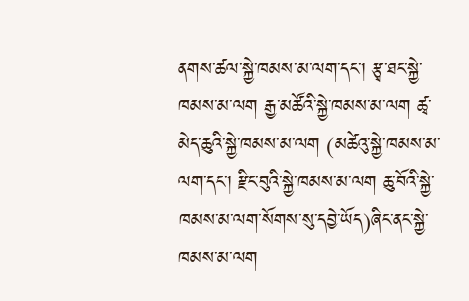ནགས་ཚལ་སྐྱེ་ཁམས་མ་ལག་དང་། རྩྭ་ཐང་སྐྱེ་ཁམས་མ་ལག རྒྱ་མཚོའི་སྐྱེ་ཁམས་མ་ལག ཚྭ་མེད་ཆུའི་སྐྱེ་ཁམས་མ་ལག (མཚེའུ་སྐྱེ་ཁམས་མ་ལག་དང་། རྫིང་བུའི་སྐྱེ་ཁམས་མ་ལག ཆུ་བོའི་སྐྱེ་ཁམས་མ་ལག་སོགས་སུ་དབྱེ་ཡོད)ཞིང་ནང་སྐྱེ་ཁམས་མ་ལག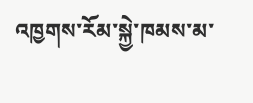འཁྱགས་རོམ་སྐྱེ་ཁམས་མ་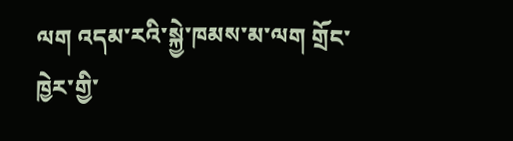ལག འདམ་རའི་སྐྱེ་ཁམས་མ་ལག གྲོང་ཁྱེར་གྱི་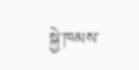སྐྱེ་ཁམས་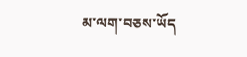མ་ལག་བཅས་ཡོད